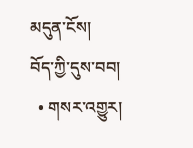མདུན་ངོས།
བོད་ཀྱི་དུས་བབ།
  • གསར་འགྱུར།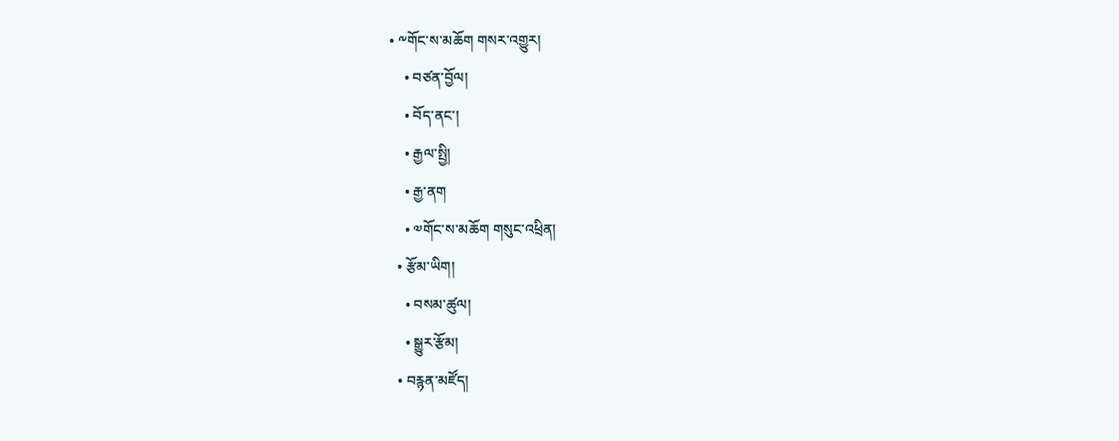• ༸གོང་ས་མཆོག གསར་འགྱུར།
    • བཙན་བྱོལ།
    • བོད་ནང་།
    • རྒྱལ་སྤྱི།
    • རྒྱ་ནག
    • ༧གོང་ས་མཆོག གསུང་འཕྲིན།
  • རྩོམ་ཡིག།
    • བསམ་ཚུལ།
    • སྒྱུར་རྩོམ།
  • བརྙན་མཛོད།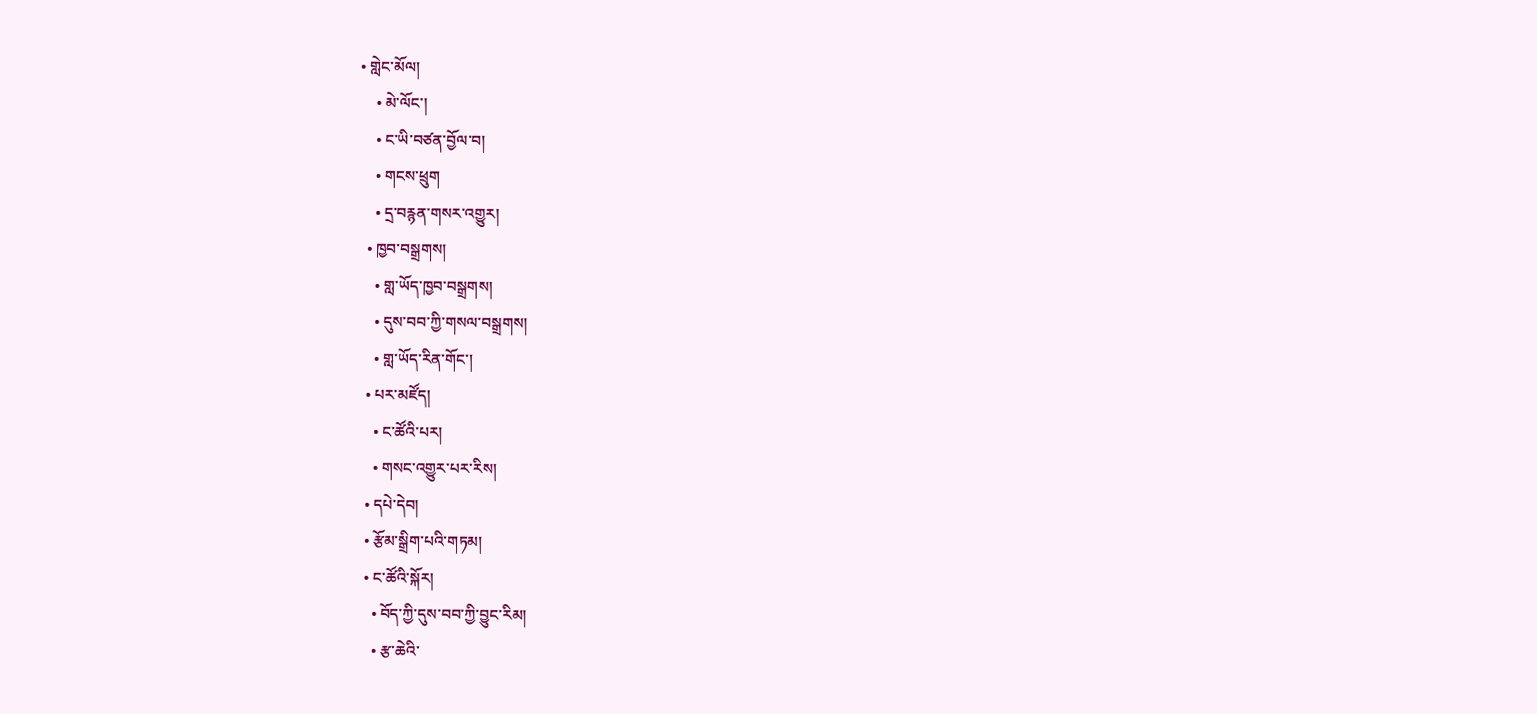• གླེང་མོལ།
    • མེ་ལོང་།
    • ང་ཡི་བཙན་བྱོལ་བ།
    • གངས་ཕྲུག
    • དྲ་བརྙན་གསར་འགྱུར།
  • ཁྱབ་བསྒྲགས།
    • གླ་ཡོད་ཁྱབ་བསྒྲགས།
    • དུས་བབ་ཀྱི་གསལ་བསྒྲགས།
    • གླ་ཡོད་རིན་གོང་།
  • པར་མཛོད།
    • ང་ཚོའི་པར།
    • གསང་འགྱུར་པར་རིས།
  • དཔེ་དེབ།
  • རྩོམ་སྒྲིག་པའི་གཏམ།
  • ང་ཚོའི་སྐོར།
    • བོད་ཀྱི་དུས་བབ་ཀྱི་བྱུང་རིམ།
    • རྩ་ཆེའི་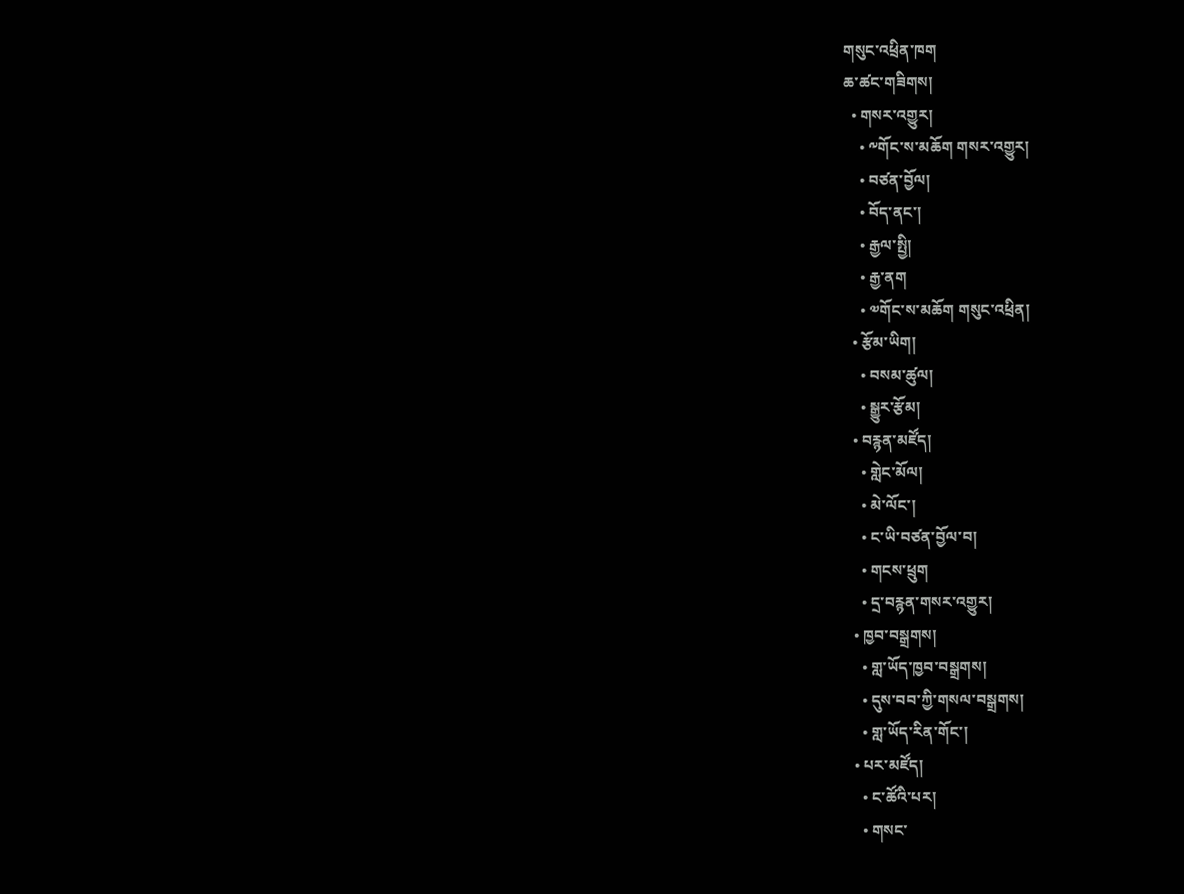གསུང་འཕྲིན་ཁག
ཆ་ཚང་གཟིགས།
  • གསར་འགྱུར།
    • ༸གོང་ས་མཆོག གསར་འགྱུར།
    • བཙན་བྱོལ།
    • བོད་ནང་།
    • རྒྱལ་སྤྱི།
    • རྒྱ་ནག
    • ༧གོང་ས་མཆོག གསུང་འཕྲིན།
  • རྩོམ་ཡིག།
    • བསམ་ཚུལ།
    • སྒྱུར་རྩོམ།
  • བརྙན་མཛོད།
    • གླེང་མོལ།
    • མེ་ལོང་།
    • ང་ཡི་བཙན་བྱོལ་བ།
    • གངས་ཕྲུག
    • དྲ་བརྙན་གསར་འགྱུར།
  • ཁྱབ་བསྒྲགས།
    • གླ་ཡོད་ཁྱབ་བསྒྲགས།
    • དུས་བབ་ཀྱི་གསལ་བསྒྲགས།
    • གླ་ཡོད་རིན་གོང་།
  • པར་མཛོད།
    • ང་ཚོའི་པར།
    • གསང་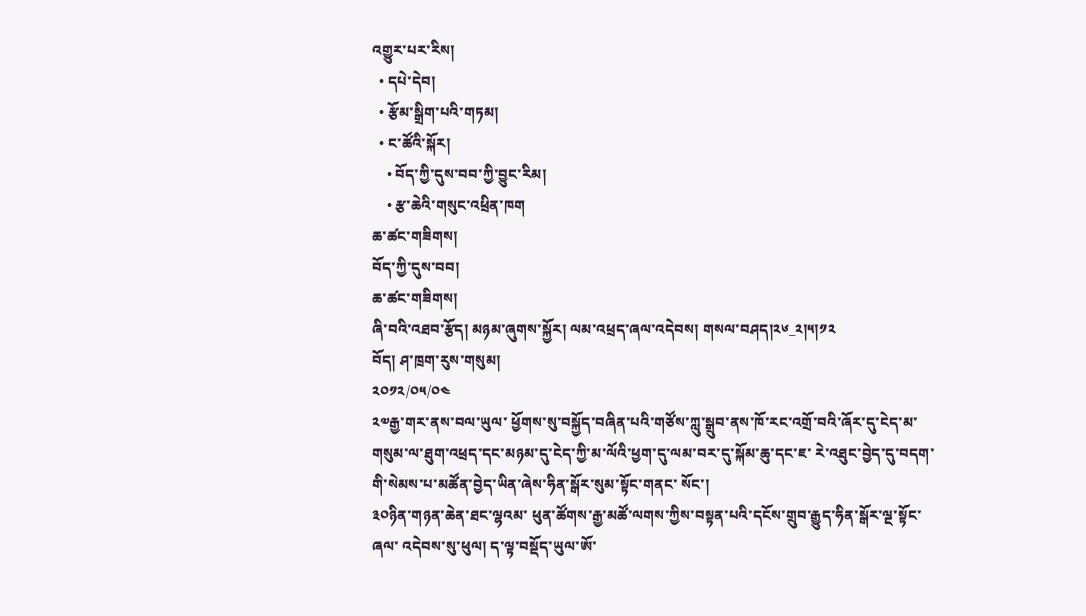འགྱུར་པར་རིས།
  • དཔེ་དེབ།
  • རྩོམ་སྒྲིག་པའི་གཏམ།
  • ང་ཚོའི་སྐོར།
    • བོད་ཀྱི་དུས་བབ་ཀྱི་བྱུང་རིམ།
    • རྩ་ཆེའི་གསུང་འཕྲིན་ཁག
ཆ་ཚང་གཟིགས།
བོད་ཀྱི་དུས་བབ།
ཆ་ཚང་གཟིགས།
ཞི་བའི་འཐབ་རྩོད། མཉམ་ཞུགས་སྐྱོར། ལམ་འཕྲད་ཞལ་འདེབས། གསལ་བཤད།༢༦_༢།༥།༡༢
བོད། ཤ་ཁྲག་རུས་གསུམ།
༢༠༡༢/༠༥/༠༤
༢༧རྒྱ་གར་ནས་བལ་ཡུལ་ ཕྱོགས་སུ་བསྐྱོད་བཞིན་པའི་གཙོས་ཀླུ་སྒྲུབ་ནས་ཁོ་རང་འགྲོ་བའི་ཞོར་དུ་ངེད་མ་ གསུམ་ལ་ཐུག་འཕྲད་དང་མཉམ་དུ་ངེད་ཀྱི་མ་ལོའི་ཕྱག་དུ་ལམ་བར་དུ་སྐོམ་ཆུ་དང་ཇ་ རེ་འཐུང་བྱེད་དུ་བདག་གི་སེམས་པ་མཚོན་བྱེད་ཡིན་ཞེས་ཧིན་སྒོར་སུམ་སྟོང་གནང་ སོང་།
༣༠ཉིན་གཉན་ཆེན་ཐང་ལྷའམ་ ཕུན་ཚོགས་རྒྱ་མཚོ་ལགས་ཀྱིས་བསྟན་པའི་དངོས་གྲུབ་རྒྱུད་ཧིན་སྒོར་ལྔ་སྟོང་ཞལ་ འདེབས་སུ་ཕུལ། ད་ལྟ་བསྡོད་ཡུལ་ཨོ་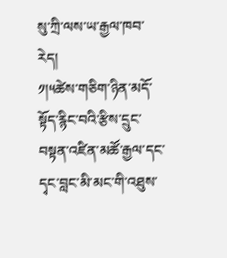སུ་ཀྲི་ལས་ཡ་རྒྱལ་ཁབ་རེད།
༡།༥ཚེས་གཅིག་ཉིན་མདོ་ སྟོད་རྙིང་བའི་རྩིས་དྲུང་བསྟན་འཛིན་མཚོ་རྒྱལ་དང་དྭང་བླང་མི་མང་གི་འཐུས་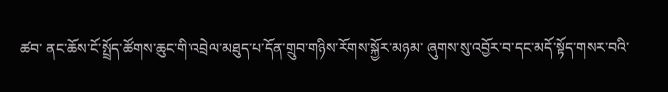ཚབ་ ནང་ཆོས་ངོ་སྤྲོད་ཚོགས་ཆུང་གི་འབྲེལ་མཐུད་པ་དོན་གྲུབ་གཉིས་རོགས་སྐྱོར་མཉམ་ ཞུགས་སུ་འབྱོར་བ་དང་མདོ་སྟོད་གསར་བའི་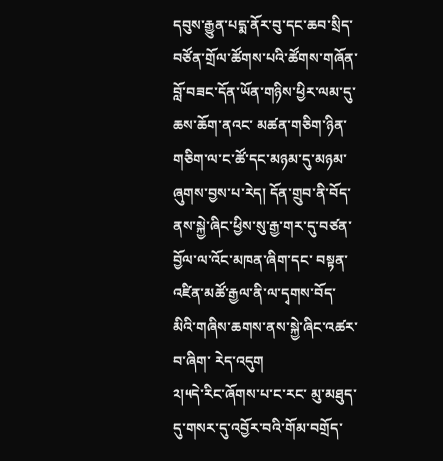དབུས་རྒྱུན་པདྨ་ནོར་བུ་དང་ཆབ་སྲིད་ བཙོན་གྲོལ་ཚོགས་པའི་ཚོགས་གཞོན་བློ་བཟང་དོན་ཡོན་གཉིས་ཕྱིར་ལམ་དུ་ཆས་ཆོག་ནའང་ མཚན་གཅིག་ཉིན་གཅིག་ལ་ང་ཚོ་དང་མཉམ་དུ་མཉམ་ཞུགས་བྱས་པ་རེད། དོན་གྲུབ་ནི་བོད་ནས་སྐྱེ་ཞིང་ཕྱིས་སུ་རྒྱ་གར་དུ་བཙན་བྱོལ་ལ་འོང་མཁན་ཞིག་དང་ བསྟན་འཛིན་མཚོ་རྒྱལ་ནི་ལ་དྭགས་བོད་མིའི་གཞིས་ཆགས་ནས་སྐྱེ་ཞིང་འཚར་བ་ཞིག་ རེད་འདུག
༢།༥དེ་རིང་ཞོགས་པ་ང་རང་ མུ་མཐུད་དུ་གསར་དུ་འབྱོར་བའི་གོམ་བགྲོད་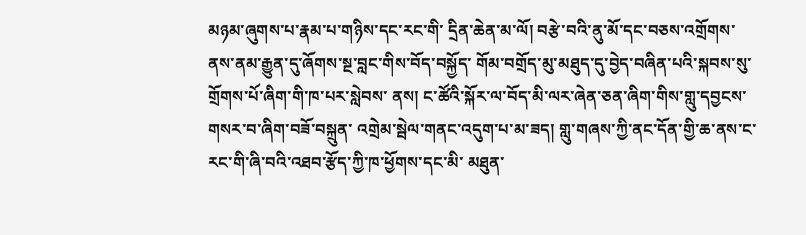མཉམ་ཞུགས་པ་རྣམ་པ་གཉིས་དང་རང་གི་ དྲིན་ཆེན་མ་ལོ། བརྩེ་བའི་ནུ་མོ་དང་བཅས་འགྲོགས་ནས་ནམ་རྒྱུན་དུ་ཞོགས་སྔ་བླང་གིས་བོད་བསྐྱོད་ གོམ་བགྲོད་མུ་མཐུད་དུ་བྱེད་བཞིན་པའི་སྐབས་སུ་གྲོགས་པོ་ཞིག་གི་ཁ་པར་སླེབས་ ནས། ང་ཚོའི་སྐོར་ལ་བོད་མི་ལར་ཞེན་ཅན་ཞིག་གིས་གླུ་དབྱངས་གསར་བ་ཞིག་བཟོ་བསྐྲུན་ འགྲེམ་སྦེལ་གནང་འདུག་པ་མ་ཟད། གླུ་གཞས་ཀྱི་ནང་དོན་གྱི་ཆ་ནས་ང་རང་གི་ཞི་བའི་འཐབ་རྩོད་ཀྱི་ཁ་ཕྱོགས་དང་མི་ མཐུན་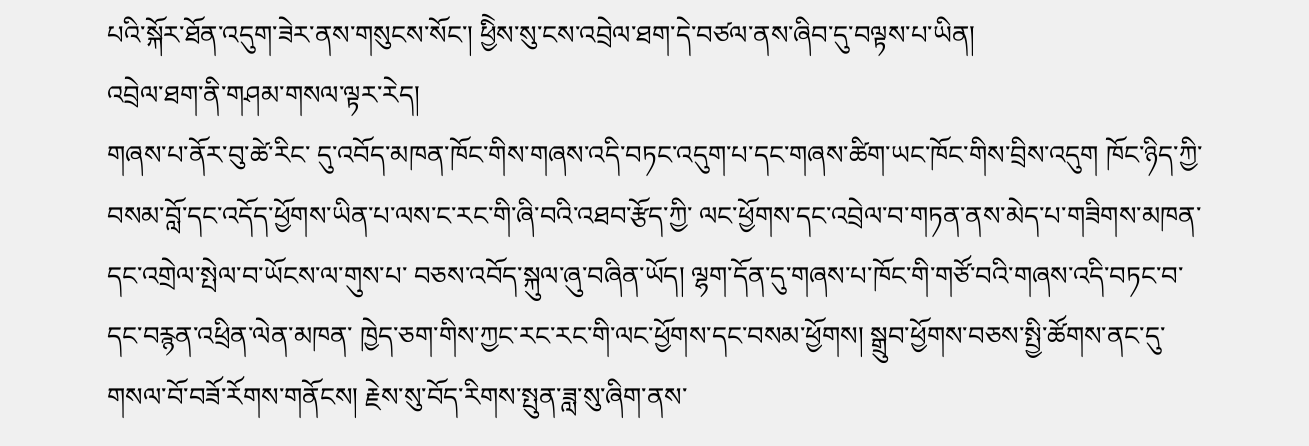པའི་སྐོར་ཐོན་འདུག་ཟེར་ནས་གསུངས་སོང་། ཕྱིེས་སུ་ངས་འབྲེལ་ཐག་དེ་བཙལ་ནས་ཞིབ་དུ་བལྟས་པ་ཡིན།
འབྲེལ་ཐག་ནི་གཤམ་གསལ་ལྟར་རེད།
གཞས་པ་ནོར་བུ་ཚེ་རིང་ དུ་འབོད་མཁན་ཁོང་གིས་གཞས་འདི་བཏང་འདུག་པ་དང་གཞས་ཚིག་ཡང་ཁོང་གིས་བྲིས་འདུག ཁོང་ཉིད་ཀྱི་བསམ་བློ་དང་འདོད་ཕྱོགས་ཡིན་པ་ལས་ང་རང་གི་ཞི་བའི་འཐབ་རྩོད་ཀྱི་ ལང་ཕྱོགས་དང་འབྲེལ་བ་གཏན་ནས་མེད་པ་གཟིགས་མཁན་དང་འགྲེལ་སྤེལ་བ་ཡོངས་ལ་གུས་པ་ བཅས་འབོད་སྐུལ་ཞུ་བཞིན་ཡོད། ལྷག་དོན་དུ་གཞས་པ་ཁོང་གི་གཙོ་བའི་གཞས་འདི་བཏང་བ་དང་བརྙན་འཕྲིན་ལེན་མཁན་ ཁྱེད་ཅག་གིས་ཀྱང་རང་རང་གི་ལང་ཕྱོགས་དང་བསམ་ཕྱོགས། སྒྲུབ་ཕྱོགས་བཅས་སྤྱི་ཚོགས་ནང་དུ་གསལ་བོ་བཟོ་རོགས་གནོངས། རྗེས་སུ་བོད་རིགས་སྤུན་ཟླ་སུ་ཞིག་ནས་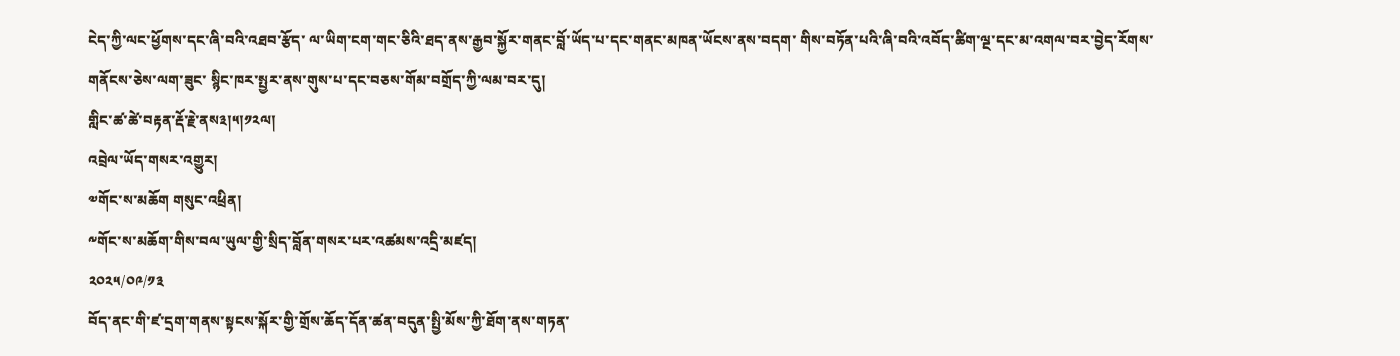ངེད་ཀྱི་ལང་ཕྱོགས་དང་ཞི་བའི་འཐབ་རྩོད་ ལ་ཡིག་ངག་གང་ཅིའི་ཐད་ནས་རྒྱབ་སྐྱོར་གནང་བློ་ཡོད་པ་དང་གནང་མཁན་ཡོངས་ནས་བདག་ གིས་བཏོན་པའི་ཞི་བའི་འབོད་ཚིག་ལྔ་དང་མ་འགལ་བར་བྱེད་རོགས་གནོངས་ཅེས་ལག་ཟུང་ སྙིང་ཁར་སྤྱར་ནས་གུས་པ་དང་བཅས་གོམ་བགྲོད་ཀྱི་ལམ་བར་དུ།
གླིང་ཚ་ཚེ་བརྟན་རྡོ་རྗེ་ནས༣།༥།༡༢ལ།
འབྲེལ་ཡོད་གསར་འགྱུར།
༧གོང་ས་མཆོག གསུང་འཕྲིན།
༸གོང་ས་མཆོག་གིས་བལ་ཡུལ་གྱི་སྲིད་བློན་གསར་པར་འཚམས་འདྲི་མཛད།
༢༠༢༥/༠༩/༡༣
བོད་ནང་གི་ཛ་དྲག་གནས་སྟངས་སྐོར་གྱི་གྲོས་ཆོད་དོན་ཚན་བདུན་སྤྱི་མོས་ཀྱི་ཐོག་ནས་གཏན་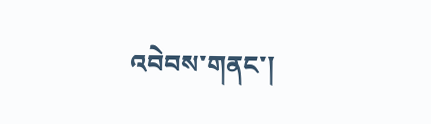འབེབས་གནང་།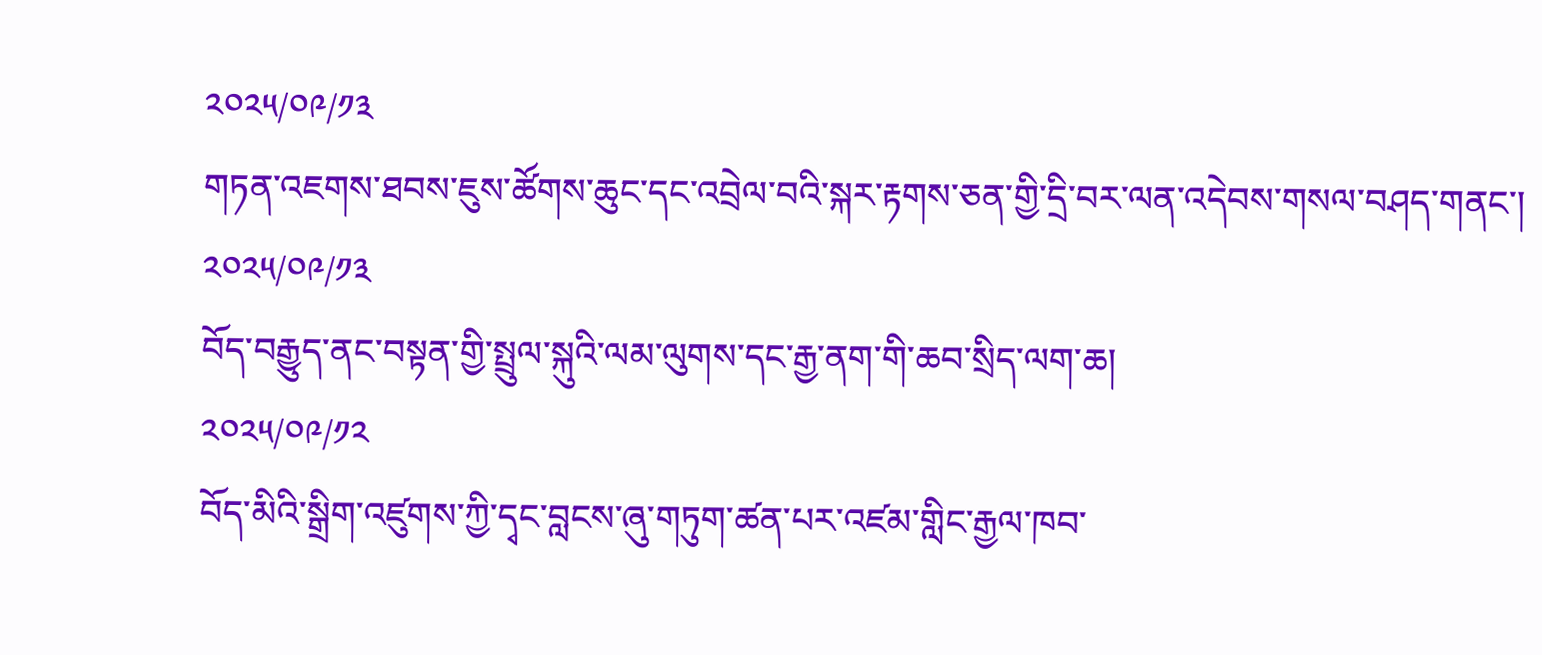༢༠༢༥/༠༩/༡༣
གཏན་འཇགས་ཐབས་ཇུས་ཚོགས་ཆུང་དང་འབྲེལ་བའི་སྐར་རྟགས་ཅན་གྱི་དྲི་བར་ལན་འདེབས་གསལ་བཤད་གནང་།
༢༠༢༥/༠༩/༡༣
བོད་བརྒྱུད་ནང་བསྟན་གྱི་སྤྲུལ་སྐུའི་ལམ་ལུགས་དང་རྒྱ་ནག་གི་ཆབ་སྲིད་ལག་ཆ།
༢༠༢༥/༠༩/༡༢
བོད་མིའི་སྒྲིག་འཛུགས་ཀྱི་དྭང་བླངས་ཞུ་གཏུག་ཚན་པར་འཛམ་གླིང་རྒྱལ་ཁབ་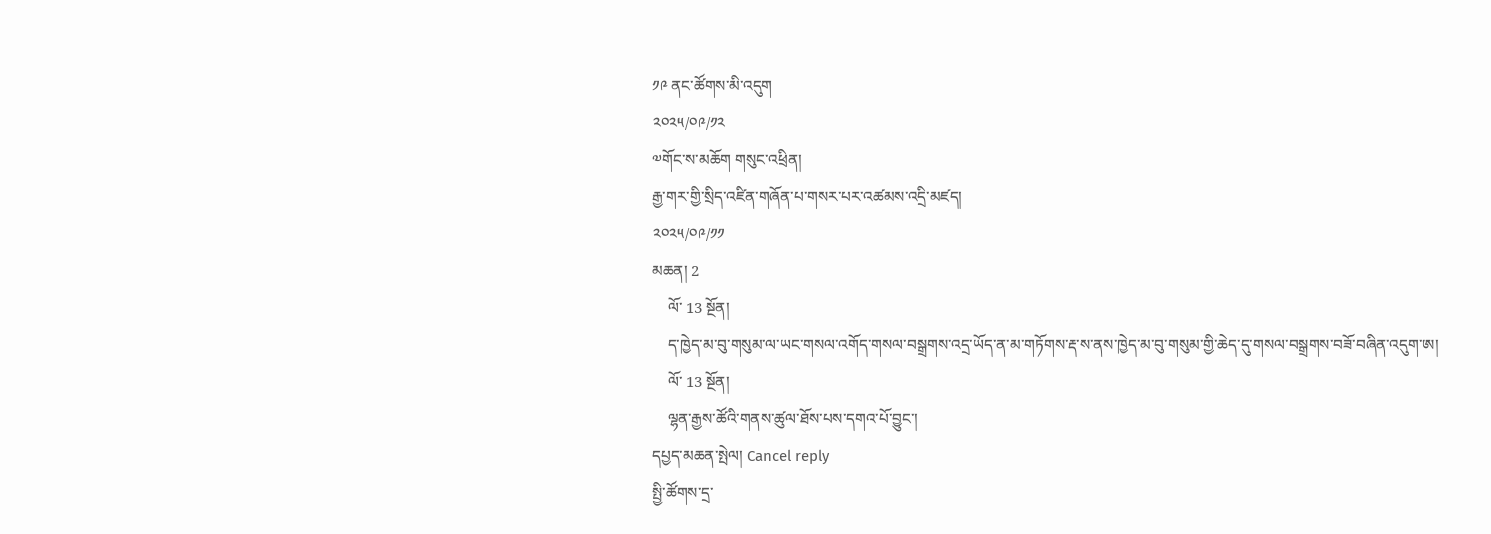༡༩ ནང་ཚོགས་མི་འདུག
༢༠༢༥/༠༩/༡༢
༧གོང་ས་མཆོག གསུང་འཕྲིན།
རྒྱ་གར་གྱི་སྲིད་འཛིན་གཞོན་པ་གསར་པར་འཚམས་འདྲི་མཛད།
༢༠༢༥/༠༩/༡༡
མཆན། 2
    ལོ་ 13 སྔོན།
    ད་ཁྱེད་མ་བུ་གསུམ་ལ་ཡང་གསལ་འགོད་གསལ་བསྒྲགས་འདྲ་ཡོད་ན་མ་གཏོགས་རྡ་ས་ནས་ཁྱེད་མ་བུ་གསུམ་གྱི་ཆེད་དུ་གསལ་བསྒྲགས་བཟོ་བཞིན་འདུག་ཨ།
    ལོ་ 13 སྔོན།
    ལྷན་རྒྱས་ཚོའི་གནས་ཚུལ་ཐོས་པས་དགའ་པོ་བྱུང་།
དཔྱད་མཆན་སྤེལ། Cancel reply
སྤྱི་ཚོགས་དྲ་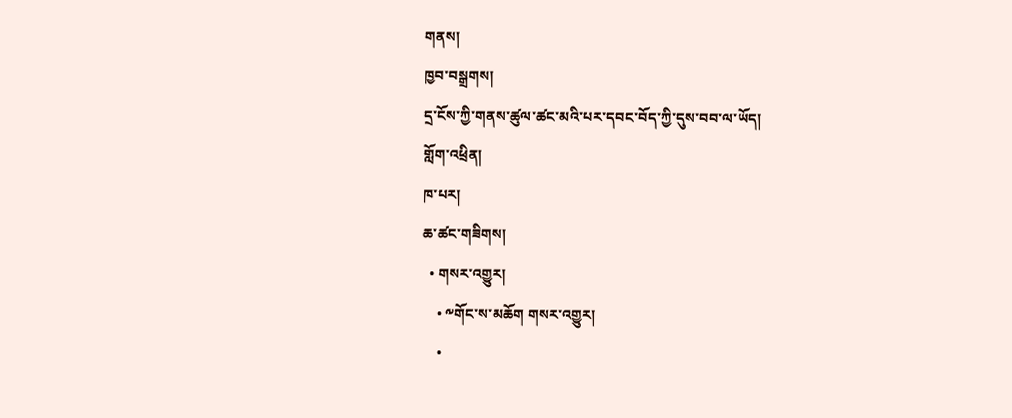གནས།
ཁྱབ་བསྒྲགས།
དྲ་ངོས་ཀྱི་གནས་ཚུལ་ཚང་མའི་པར་དབང་བོད་ཀྱི་དུས་བབ་ལ་ཡོད།
གློག་འཕྲིན།
ཁ་པར།
ཆ་ཚང་གཟིགས།
  • གསར་འགྱུར།
    • ༸གོང་ས་མཆོག གསར་འགྱུར།
    •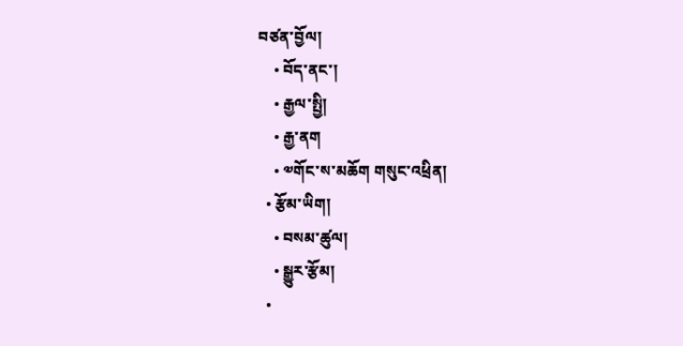བཙན་བྱོལ།
    • བོད་ནང་།
    • རྒྱལ་སྤྱི།
    • རྒྱ་ནག
    • ༧གོང་ས་མཆོག གསུང་འཕྲིན།
  • རྩོམ་ཡིག།
    • བསམ་ཚུལ།
    • སྒྱུར་རྩོམ།
  •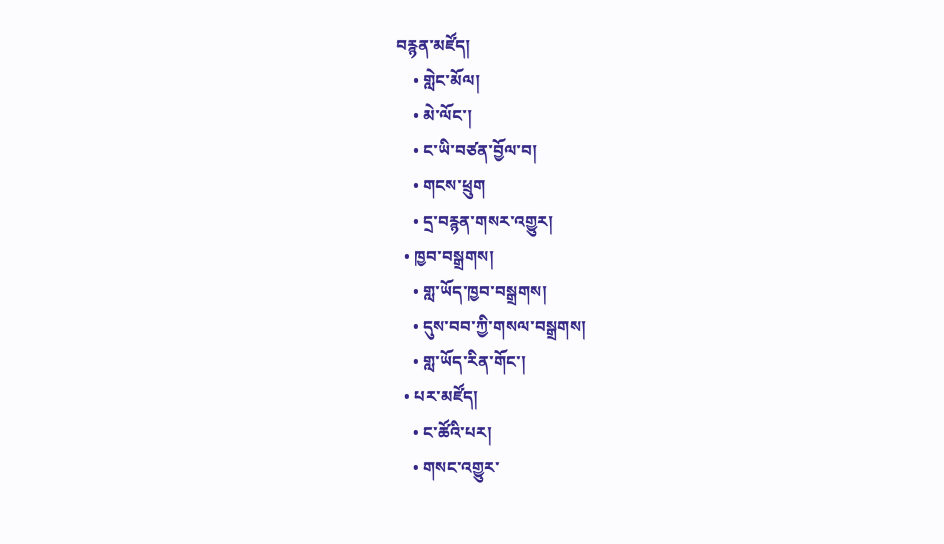བརྙན་མཛོད།
    • གླེང་མོལ།
    • མེ་ལོང་།
    • ང་ཡི་བཙན་བྱོལ་བ།
    • གངས་ཕྲུག
    • དྲ་བརྙན་གསར་འགྱུར།
  • ཁྱབ་བསྒྲགས།
    • གླ་ཡོད་ཁྱབ་བསྒྲགས།
    • དུས་བབ་ཀྱི་གསལ་བསྒྲགས།
    • གླ་ཡོད་རིན་གོང་།
  • པར་མཛོད།
    • ང་ཚོའི་པར།
    • གསང་འགྱུར་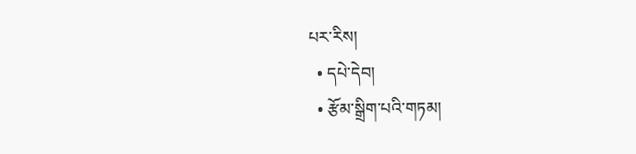པར་རིས།
  • དཔེ་དེབ།
  • རྩོམ་སྒྲིག་པའི་གཏམ།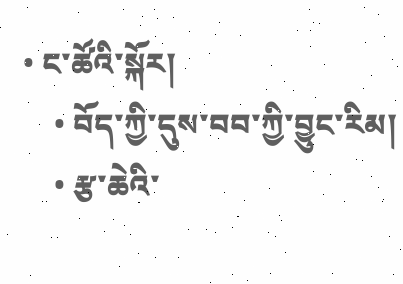• ང་ཚོའི་སྐོར།
    • བོད་ཀྱི་དུས་བབ་ཀྱི་བྱུང་རིམ།
    • རྩ་ཆེའི་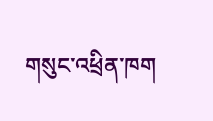གསུང་འཕྲིན་ཁག